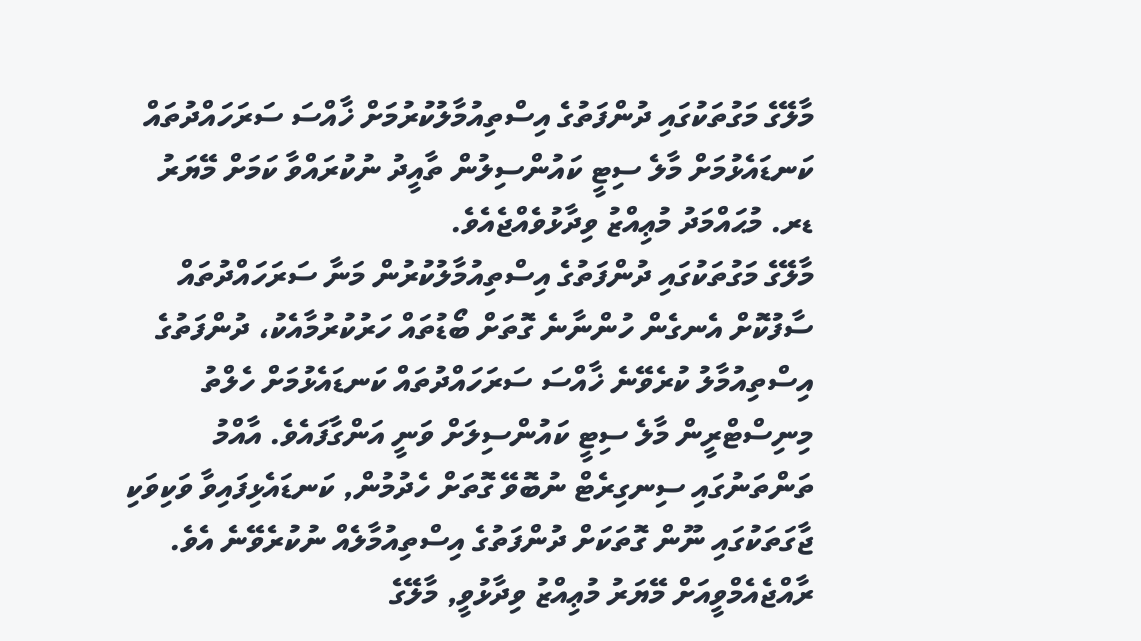މާލޭގެ މަގުތަކުގައި ދުންފަތުގެ އިސްތިއުމާލުކުރުމަށް ޚާއްސަ ސަރަހައްދުތައް ކަނޑައެޅުމަށް މާލެ ސިޓީ ކައުންސިލުން ތާއީދު ނުކުރައްވާ ކަމަށް މޭޔަރު ޑރ. މުޙައްމަދު މުޢިއްޒު ވިދާޅުވެއްޖެއެވެ.
މާލޭގެ މަގުތަކުގައި ދުންފަތުގެ އިސްތިއުމާލުކުރުން މަނާ ސަރަހައްދުތައް ސާފުކޮށް އެނގެން ހުންނާނެ ގޮތަށް ބޯޑުތައް ހަރުކުރުމާއެކު، ދުންފަތުގެ އިސްތިއުމާލު ކުރެވޭނެ ޚާއްސަ ސަރަހައްދުތައް ކަނޑައެޅުމަށް ހެލްތު މިނިސްޓްރީން މާލެ ސިޓީ ކައުންސިލަށް ވަނީ އަންގާފައެވެ. އާއްމު ތަންތަނުގައި ސިނގިރެޓް ނުބޮވޭ ގޮތަށް ހެދުމުން, ކަނޑައެޅިފައިވާ ވަކިވަކި ޖާގަތަކުގައި ނޫން ގޮތަކަށް ދުންފަތުގެ އިސްތިއުމާލެއް ނުކުރެވޭނެ އެވެ.
ރާއްޖެއެމްވީއަށް މޭޔަރު މުޢިއްޒު ވިދާޅުވީ, މާލޭގެ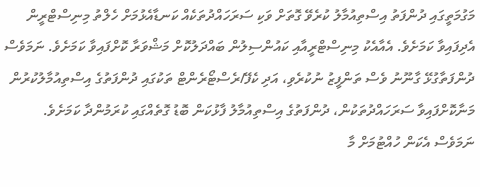މަގުމަތީގައި ދުންފަތު އިސްތިއުމާލު ކުރެވޭ ގޮތަށް ވަކި ސަރަހައްދުތަކެއް ކަނޑާއެޅުމަށް ހެލްތު މިނިސްޓްރީން އެދިފައިވާ ކަމަށެވެ. އެއާއެކު މިނިސްޓްރީއާއި ކައުންސިލުން ބައްދަލުކޮށް މަޝްވަރާ ކޮށްފައިވާ ކަމަށެވެ. ނަމަވެސް ދުންފަތާގުޅޭ ގާނޫނު ވެސް ތަންފީޒު ނުކުރެވި، އަދި ކެފޭ/ރެސްޓޯރެންޓް ތަކުގައި ދުންފަތުގެ އިސްތިއުމާލުކުރުން މަނާކޮށްފައިވާ ސަރަހައްދުތަކުން، ދުންފަތުގެ އިސްތިއުމާލު ފާޅުކަން ބޮޑު ގޮތެއްގައި ކުރަމުންދާ ކަމަށެވެ. ނަމަވެސް އެކަން ހުއްޓުމަށް މާ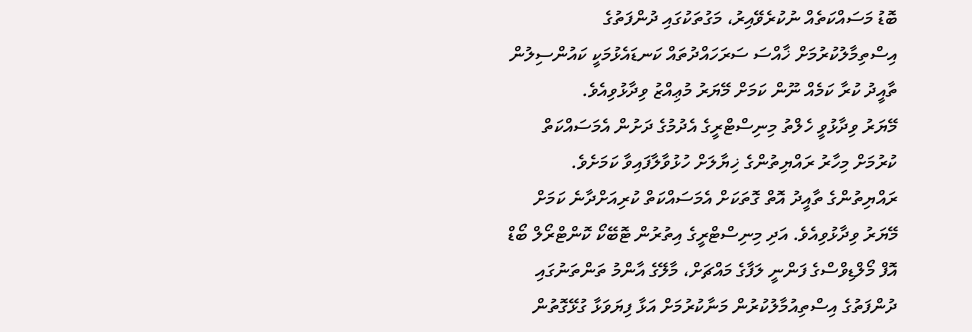ބޮޑު މަސައްކަތެއް ނުކުރެވޭއިރު، މަގުތަކުގައި ދުންފަތުގެ އިސްތިމާލުކުރުމަށް ޚާއްސަ ސަރަހައްދުތައް ކަނޑައެޅުމަކީ ކައުންސިލުން ތާއީދު ކުރާ ކަމެއް ނޫން ކަމަށް މޭޔަރު މުޢިއްޒު ވިދާޅުވިއެވެ.
މޭޔަރު ވިދާޅުވީ ހެލްތު މިނިސްޓްރީގެ އެދުމުގެ ދަށުން އެމަސައްކަތް ކުރުމަށް މިހާރު ރައްޔިތުންގެ ޚިޔާލަށް ހުޅުވާލާފައިވާ ކަމަށެވެ. ރައްޔިތުންގެ ތާއީދު އޮތް ގޮތަކަށް އެމަސައްކަތް ކުރިއަށްދާނެ ކަމަށް މޭޔަރު ވިދާޅުވިއެވެ. އަދި މިނިސްޓްރީގެ އިތުރުން ޓޮބޭކޯ ކޮންޓްރޯލް ބޯޑް އޮފް މޯލްޑިވްސްގެ ފަންނީ ލަފާގެ މައްޗަށް، މާލޭގެ އާންމު ތަންތަނުގައި ދުންފަތުގެ އިސްތިއުމާލުކުރުން މަނާކުރުމަށް އަޅާ ފިޔަވަޅާ ގުޅޭގޮތުން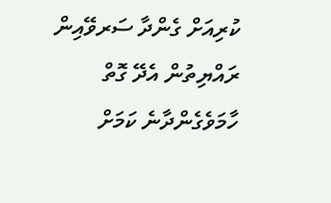ކުރިއަށް ގެންދާ ސަރވޭއިން ރައްޔިތުން އެދޭ ގޮތް ހާމަވެގެންދާނެ ކަމަށް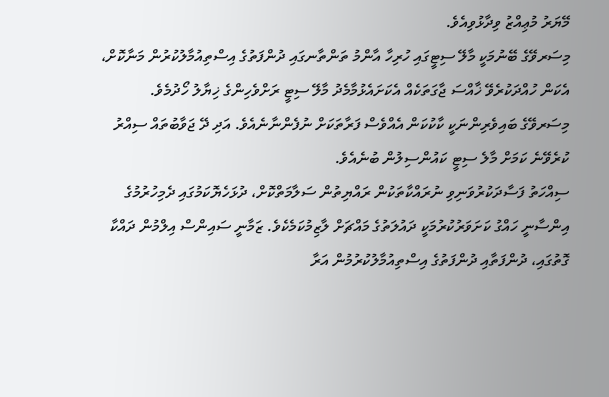މޭޔަރު މުޢިއްޒު ވިދާޅުވިއެވެ.
މިސަރވޭގެ ބޭނުމަކީ މާލޭ ސިޓީގައި ހުރިހާ އާންމު ތަންތާނގައި ދުންފަތުގެ އިސްތިއުމާލުކުރުން މަނާކޮށް، އެކަން ހުއްދަކުރެވޭ ޚާއްސަ ޖާގަތަކެއް އެކަށައެޅުމާމެދު މާލޭ ސިޓީ ރަށްވެހިންގެ ޚިޔާލު ހޯދުމެވެ. މިސަރވޭގެ ބައިވެރިންނަކީ ކާކުކަން އެއްވެސް ފަރާތަކަށް ނުފެންނާނެއެވެ. އަދި ދޭ ޖަވާބުތައް ސިއްރު ކުރެވޭނެ ކަމަށް މާލެ ސިޓީ ކައުންސިލުން ބުނެއެވެ.
ސިއްހަތު ފަސާދަކުރުވަނިވި ނުރައްކާތަކުން ރައްޔިތުން ސަލާމަތްކޮށް، ދުޅަހެޔޮކަމުގައި ދެމިހުރުމުގެ އިންސާނީ ހައްގު ކަށަވަރުކުރުމަކީ ދައުލަތުގެ މައްޗަށް ލާޒިމުކަމެކެވެ. ޒަމާނީ ސައިންސް އިލްމުން ދައްކާ ގޮތުގައި، ދުންފަތާއި ދުންފަތުގެ އިސްތިއުމާލުކުރުމުން އަރާ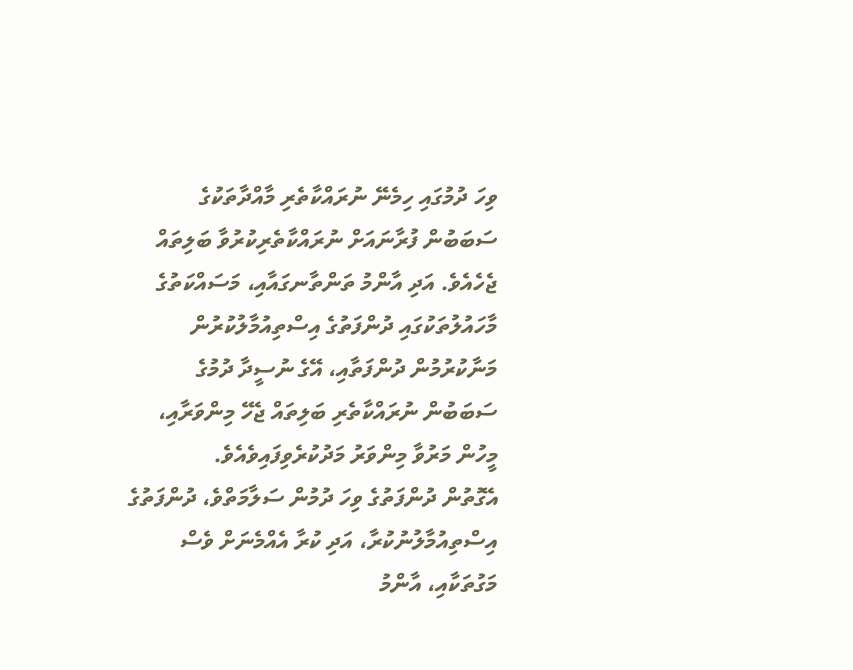ވިހަ ދުމުގައި ހިމެނޭ ނުރައްކާތެރި މާއްދާތަކުގެ ސަބަބުން ފުރާނައަށް ނުރައްކާތެރިކުރުވާ ބަލިތައް ޖެހެއެވެ. އަދި އާންމު ތަންތާނގައާއި، މަސައްކަތުގެ މާހައުލުތަކުގައި ދުންފަތުގެ އިސްތިއުމާލުކުރުން މަނާކުރުމުން ދުންފަތާއި، އޭގެ ނުސީދާ ދުމުގެ ސަބަބުން ނުރައްކާތެރި ބަލިތައް ޖެހޭ މިންވަރާއި، މީހުން މަރުވާ މިންވަރު މަދުކުރެވިފައިވެއެވެ.
އެގޮތުން ދުންފަތުގެ ވިހަ ދުމުން ސަލާމަތްވެ، ދުންފަތުގެ އިސްތިއުމާލުނުކުރާ، އަދި ކުރާ އެއްމެނަށް ވެސް މަގުތަކާއި، އާންމު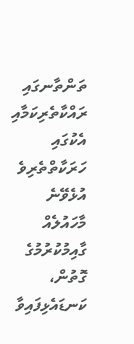ތަންތާނގައި ރައްކާތެރިކަމާއި އެކުގައި ހަރަކާތްތެރިވެ އުޅެވޭނެ މާހައުލެއް ގާއިމުކުރުމުގެ ގޮތުން، ކަނޑައެޅިފައިވާ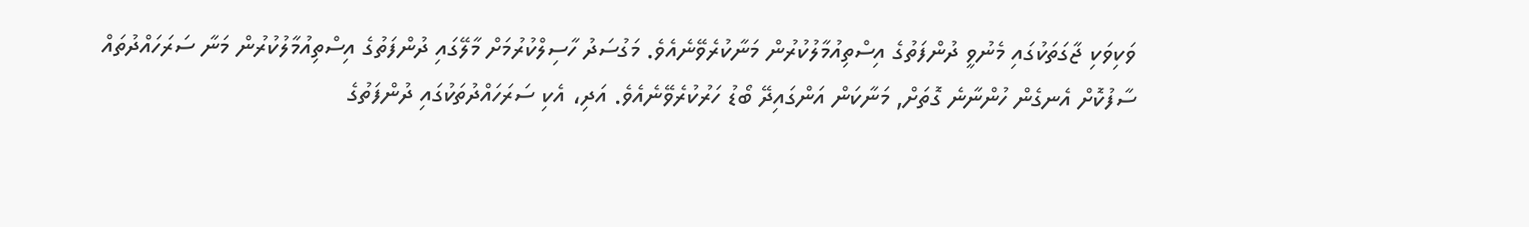ވަކިވަކި ޖާގަތަކުގައި މެނުވީ ދުންފަތުގެ އިސްތިއުމާލުކުރުން މަނާކުރެވޭނެއެވެ. މަގުސަދު ހާސިލްކުރުމަށް މާލޭގައި ދުންފަތުގެ އިސްތިއުމާލުކުރުން މަނާ ސަރަހައްދުތައް ސާފުކޮށް އެނގެން ހުންނާނެ ގޮތަށް, މަނާކަން އަންގައިދޭ ބޯޑު ހަރުކުރެވޭނެއެވެ. އަދި، އެކި ސަރަހައްދުތަކުގައި ދުންފަތުގެ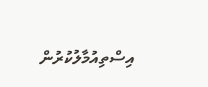އިސްތިއުމާލުކުރުން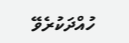ހުއްދަކުރެވޭ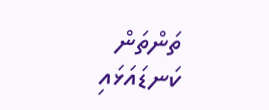ތަންތަން ކަނޑައަޅައި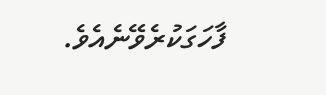ފާހަގަކުރެވޭނެއެވެ.